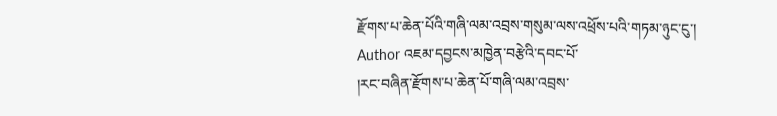རྫོགས་པ་ཆེན་པོའི་གཞི་ལམ་འབྲས་གསུམ་ལས་འཕྲོས་པའི་གཏམ་ཉུང་ངུ་།
Author འཇམ་དབྱངས་མཁྱེན་བརྩེའི་དབང་པོ་
།རང་བཞིན་རྫོགས་པ་ཆེན་པོ་གཞི་ལམ་འབྲས་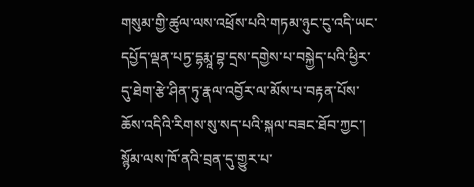གསུམ་གྱི་ཚུལ་ལས་འཕྲོས་པའི་གཏམ་ཉུང་ངུ་འདི་ཡང་དཔྱོད་ལྡན་པཏྱ་དྷརྨཱ་བྷ་དྲས་དགྱེས་པ་བསྐྱེད་པའི་ཕྱིར་དུ་ཐེག་རྩེ་ཤིན་ཏུ་རྣལ་འབྱོར་ལ་མོས་པ་བརྟན་པོས་ཆོས་འདིའི་རིགས་སུ་སད་པའི་སྐལ་བཟང་ཐོབ་ཀྱང་། སྙོམ་ལས་ཁོ་ནའི་བྲན་དུ་གྱུར་པ་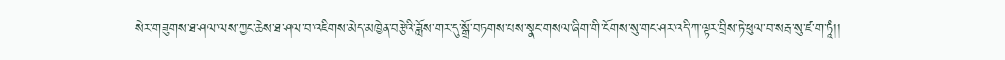སེར་གཟུགས་ཐ་ཤལ་ལས་ཀྱང་ཆེས་ཐ་ཤལ་བ་འཇིགས་མེད་མཁྱེན་བརྩེའི་ཟློས་གར་དུ་སྒྲོ་བཏགས་པས་སྣང་གསལ་ཞིག་གི་ངོགས་སུ་གང་ཤར་འདི་ཀ་ལྟར་བྲིས་ཏེ་ཕུལ་བ་སརྦ་སུ་ཛ་ག་ཏཱཾ།།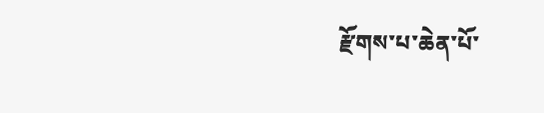རྫོགས་པ་ཆེན་པོ་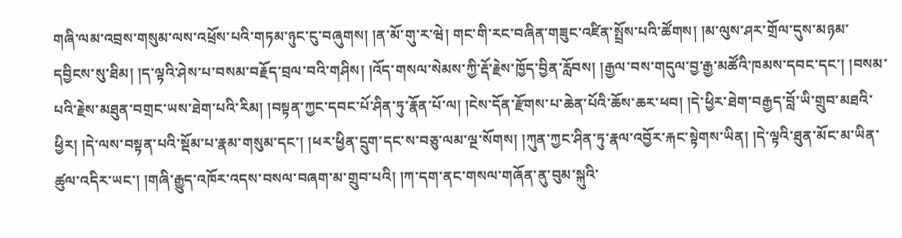གཞི་ལམ་འབྲས་གསུམ་ལས་འཕྲོས་པའི་གཏམ་ཉུང་ངུ་བཞུགས། །ན་མོ་གུ་ར་ཝེ། གང་གི་རང་བཞིན་གཟུང་འཛིན་སྤྲོས་པའི་ཚོགས། །མ་ལུས་ཤར་གྲོལ་དུས་མཉམ་དབྱིངས་སུ་ཐིམ། །ད་ལྟའི་ཤེས་པ་བསམ་བརྗོད་བྲལ་བའི་གཤིས། །འོད་གསལ་སེམས་ཀྱི་རྡོ་རྗེས་ཁྱོད་བྱིན་རློབས། །རྒྱལ་བས་གདུལ་བྱ་རྒྱ་མཚོའི་ཁམས་དབང་དང་། །བསམ་པའི་རྗེས་མཐུན་བགྲང་ཡས་ཐེག་པའི་རིམ། །བསྟན་ཀྱང་དབང་པོ་ཤིན་ཏུ་རྣོན་པོ་ལ། །ངེས་དོན་རྫོགས་པ་ཆེན་པོའི་ཆོས་ཆར་ཕབ། །དེ་ཕྱིར་ཐེག་བརྒྱད་བློ་ཡི་གྲུབ་མཐའི་ཕྱིར། །དེ་ལས་བསྟན་པའི་སྡོམ་པ་རྣམ་གསུམ་དང་། །ཕར་ཕྱིན་དྲུག་དང་ས་བཅུ་ལམ་ལྔ་སོགས། །ཀུན་ཀྱང་ཤིན་ཏུ་རྣལ་འབྱོར་རྐང་སྟེགས་ཡིན། །དེ་ལྟའི་ཐུན་མོང་མ་ཡིན་ཚུལ་འདིར་ཡང་། །གཞི་རྒྱུད་འཁོར་འདས་བསལ་བཞག་མ་གྲུབ་པའི། །ཀ་དག་ནང་གསལ་གཞོན་ནུ་བུམ་སྐུའི་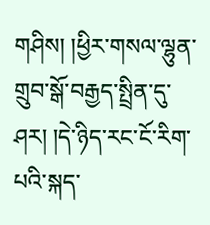གཤིས། །ཕྱིར་གསལ་ལྷུན་གྲུབ་སྒོ་བརྒྱད་སྤྲིན་དུ་ཤར། །དེ་ཉིད་རང་ངོ་རིག་པའི་སྐད་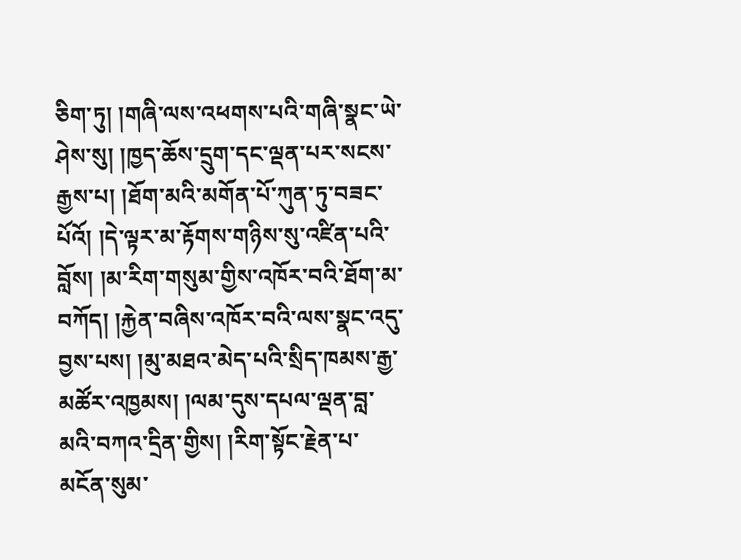ཅིག་ཏུ། །གཞི་ལས་འཕགས་པའི་གཞི་སྣང་ཡེ་ཤེས་སུ། །ཁྱད་ཆོས་དྲུག་དང་ལྡན་པར་སངས་རྒྱས་པ། །ཐོག་མའི་མགོན་པོ་ཀུན་ཏུ་བཟང་པོའོ། །དེ་ལྟར་མ་རྟོགས་གཉིས་སུ་འཛིན་པའི་བློས། །མ་རིག་གསུམ་གྱིས་འཁོར་བའི་ཐོག་མ་བཀོད། །རྐྱེན་བཞིས་འཁོར་བའི་ལས་སྣང་འདུ་བྱས་པས། །མུ་མཐའ་མེད་པའི་སྲིད་ཁམས་རྒྱ་མཚོར་འཁྱམས། །ལམ་དུས་དཔལ་ལྡན་བླ་མའི་བཀའ་དྲིན་གྱིས། །རིག་སྟོང་རྗེན་པ་མངོན་སུམ་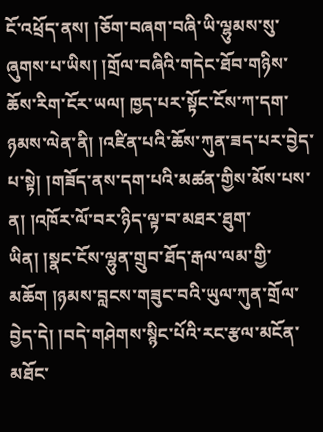ངོ་འཕྲོད་ནས། །ཅོག་བཞག་བཞི་ཡི་ལྷུམས་སུ་ཞུགས་པ་ཡིས། །གྲོལ་བཞིའི་གདེང་ཐོབ་གཉིས་ཆོས་རིག་ངོར་ཡལ། ཁྱད་པར་སྟོང་ངོས་ཀ་དག་ཉམས་ལེན་ནི། །འཛིན་པའི་ཆོས་ཀུན་ཟད་པར་བྱེད་པ་སྟེ། །གཟོད་ནས་དག་པའི་མཚན་གྱིས་མོས་པས་ན། །འཁོར་ལོ་བར་ཉིད་ལྟ་བ་མཐར་ཐུག་ཡིན། །སྣང་ངོས་ལྷུན་གྲུབ་ཐོད་རྒལ་ལམ་གྱི་མཆོག །ཉམས་བླངས་གཟུང་བའི་ཡུལ་ཀུན་གྲོལ་བྱེད་དེ། །བདེ་གཤེགས་སྙིང་པོའི་རང་རྩལ་མངོན་མཐོང་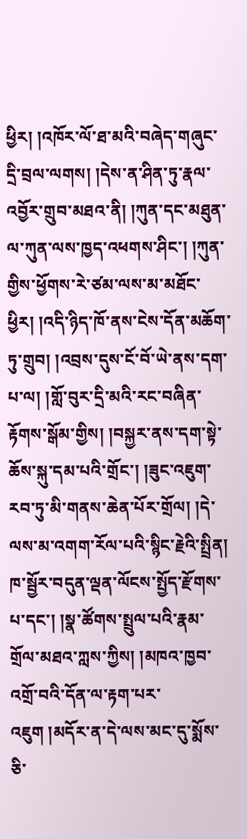ཕྱིར། །འཁོར་ལོ་ཐ་མའི་བཞེད་གཞུང་དྲི་བྲལ་ལགས། །དེས་ན་ཤིན་ཏུ་རྣལ་འབྱོར་གྲུབ་མཐའ་ནི། །ཀུན་དང་མཐུན་ལ་ཀུན་ལས་ཁྱད་འཕགས་ཤིང་། །ཀུན་གྱིས་ཕྱོགས་རེ་ཙམ་ལས་མ་མཐོང་ཕྱིར། །འདི་ཉིད་ཁོ་ནས་ངེས་དོན་མཆོག་ཏུ་གྲུབ། །འབྲས་དུས་ངོ་བོ་ཡེ་ནས་དག་པ་ལ། །གློ་བུར་དྲི་མའི་རང་བཞིན་རྟོགས་སྒོམ་གྱིས། །བསྐྱར་ནས་དག་སྟེ་ཆོས་སྐུ་དམ་པའི་གྲོང་། །ཟུང་འཇུག་རབ་ཏུ་མི་གནས་ཆེན་པོར་གྲོལ། །དེ་ལས་མ་འགག་རོལ་པའི་སྙིང་རྗེའི་སྤྲིན། ཁ་སྦྱོར་བདུན་ལྡན་ལོངས་སྤྱོད་རྫོགས་པ་དང་། །སྣ་ཚོགས་སྤྲུལ་པའི་རྣམ་གྲོལ་མཐའ་ཀླས་ཀྱིས། །མཁའ་ཁྱབ་འགྲོ་བའི་དོན་ལ་རྟག་པར་འཇུག །མདོར་ན་དེ་ལས་མང་དུ་སྨོས་ཅི་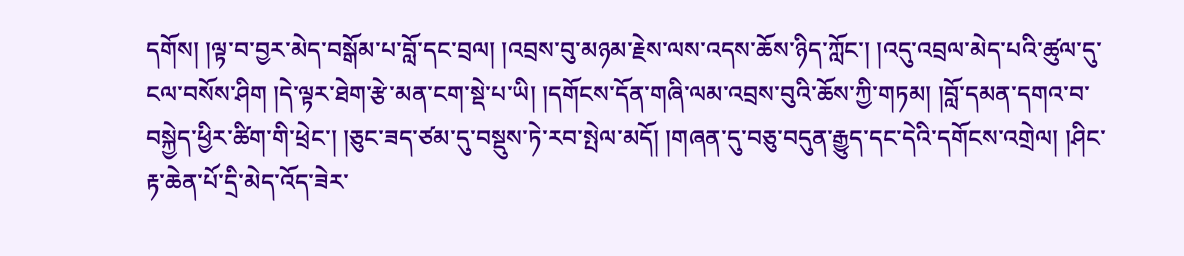དགོས། །ལྟ་བ་བྱར་མེད་བསྒོམ་པ་བློ་དང་བྲལ། །འབྲས་བུ་མཉམ་རྗེས་ལས་འདས་ཆོས་ཉིད་ཀློང་། །འདུ་འབྲལ་མེད་པའི་ཚུལ་དུ་ངལ་བསོས་ཤིག །དེ་ལྟར་ཐེག་རྩེ་མན་ངག་སྡེ་པ་ཡི། །དགོངས་དོན་གཞི་ལམ་འབྲས་བུའི་ཆོས་ཀྱི་གཏམ། །བློ་དམན་དགའ་བ་བསྐྱེད་ཕྱིར་ཚིག་གི་ཕྲེང་། །ཅུང་ཟད་ཙམ་དུ་བསྡུས་ཏེ་རབ་སྤེལ་མདོ། །གཞན་དུ་བཅུ་བདུན་རྒྱུད་དང་དེའི་དགོངས་འགྲེལ། །ཤིང་རྟ་ཆེན་པོ་དྲི་མེད་འོད་ཟེར་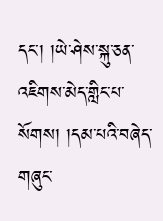དང་། །ཡེ་ཤེས་སྐུ་ཅན་འཇིགས་མེད་གླིང་པ་སོགས། །དམ་པའི་བཞེད་གཞུང་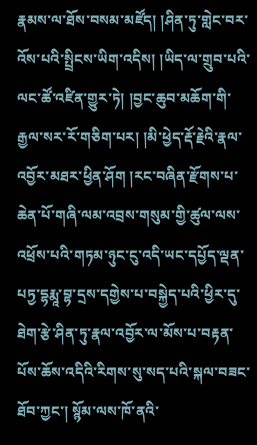རྣམས་ལ་ཐོས་བསམ་མཛོད། །ཤིན་ཏུ་གླེང་བར་འོས་པའི་སྤྲིངས་ཡིག་འདིས། །ཡིད་ལ་གྲུབ་པའི་ལང་ཚོ་འཛིན་གྱུར་ཏེ། །བྱང་ཆུབ་མཆོག་གི་རྒྱལ་སར་རོ་གཅིག་པར། །མི་ཕྱེད་རྡོ་རྗེའི་རྣལ་འབྱོར་མཐར་ཕྱིན་ཤོག །རང་བཞིན་རྫོགས་པ་ཆེན་པོ་གཞི་ལམ་འབྲས་གསུམ་གྱི་ཚུལ་ལས་འཕྲོས་པའི་གཏམ་ཉུང་ངུ་འདི་ཡང་དཔྱོད་ལྡན་པཏྱ་དྷརྨཱ་བྷ་དྲས་དགྱེས་པ་བསྐྱེད་པའི་ཕྱིར་དུ་ཐེག་རྩེ་ཤིན་ཏུ་རྣལ་འབྱོར་ལ་མོས་པ་བརྟན་པོས་ཆོས་འདིའི་རིགས་སུ་སད་པའི་སྐལ་བཟང་ཐོབ་ཀྱང་། སྙོམ་ལས་ཁོ་ནའི་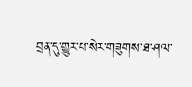བྲན་དུ་གྱུར་པ་སེར་གཟུགས་ཐ་ཤལ་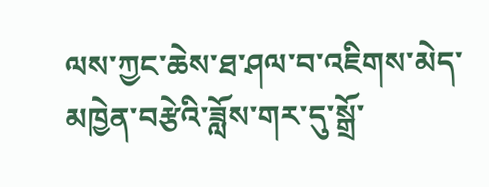ལས་ཀྱང་ཆེས་ཐ་ཤལ་བ་འཇིགས་མེད་མཁྱེན་བརྩེའི་ཟློས་གར་དུ་སྒྲོ་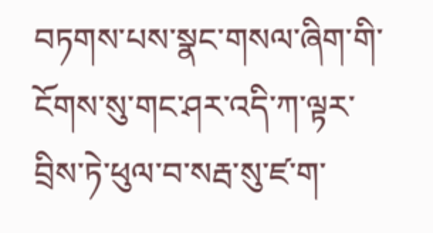བཏགས་པས་སྣང་གསལ་ཞིག་གི་ངོགས་སུ་གང་ཤར་འདི་ཀ་ལྟར་བྲིས་ཏེ་ཕུལ་བ་སརྦ་སུ་ཛ་ག་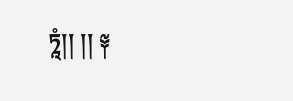ཏཱཾ།། །། ༈